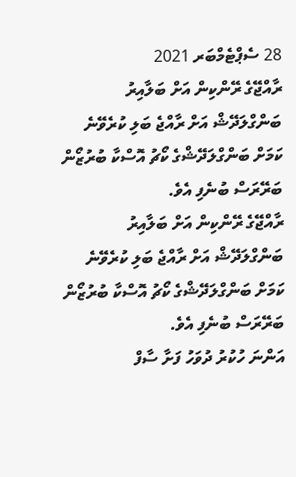28 ސެޕްޓެމްބަރ 2021
ރާއްޖޭގެ ރޭންކިން އަށް ބަލާއިރު ބަންގްލަދޭޝް އަށް ރާއްޖެ ބަލި ކުރެވޭނެ ކަމަށް ބަންގްލަދޭޝްގެ ކޯޗު އޮސްކާ ބުރުޒޯން ބަރޭރަސް ބުނެފި އެވެ.
ރާއްޖޭގެ ރޭންކިން އަށް ބަލާއިރު ބަންގްލަދޭޝް އަށް ރާއްޖެ ބަލި ކުރެވޭނެ ކަމަށް ބަންގްލަދޭޝްގެ ކޯޗު އޮސްކާ ބުރުޒޯން ބަރޭރަސް ބުނެފި އެވެ.
އަންނަ ހުކުރު ދުވަހު ފަށާ ސާފް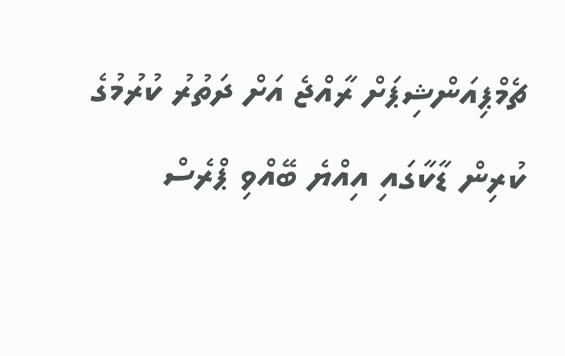ޗެމްޕިއަންޝިޕަށް ރާއްޖެ އަށް ދަތުރު ކުރުމުގެ ކުރިން ޑާކާގައި އިއްޔެ ބޭއްވި ޕްރެސް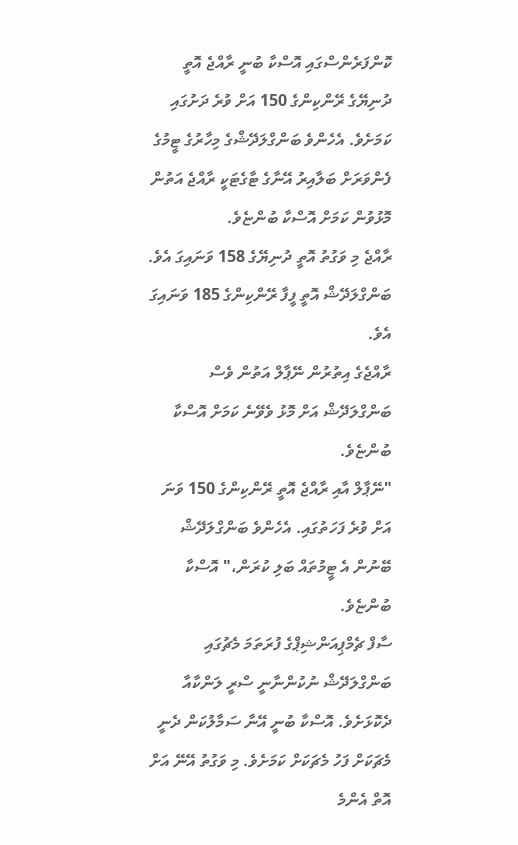ކޮންފަރެންސްގައި އޮސްކާ ބުނީ ރާއްޖެ އޮތީ ދުނިޔޭގެ ރޭންކިންގެ 150 އަށް ވުރެ ދަށުގައި ކަމަށެވެ. އެހެންވެ ބަންގްލަދޭޝްގެ މިހާރުގެ ޓީމުގެ ފެންވަރަށް ބަލާއިރު އޭނާގެ ޓާގެޓަކީ ރާއްޖެ އަތުން މޮޅުވުން ކަމަށް އޮސްކާ ބުންޏެވެ.
ރާއްޖެ މި ވަގުތު އޮތީ ދުނިޔޭގެ 158 ވަނައިގަ އެވެ. ބަންގްލަދޭޝް އޮތީ ފީފާ ރޭންކިންގެ 185 ވަނައިގަ އެވެ.
ރާއްޖެގެ އިތުރުން ނޭޕާލް އަތުން ވެސް ބަންގްލަދޭޝް އަށް މޮޅު ވެވޭނެ ކަމަށް އޮސްކާ ބުންޏެވެ.
"ނޭޕާލް އާއި ރާއްޖެ އޮތީ ރޭންކިންގެ 150 ވަނަ އަށް ވުރެ ފަހަތުގައި. އެހެންވެ ބަންގްލަދޭޝް ބޭނުން އެ ޓީމުތައް ބަލި ކުރަން،" އޮސްކާ ބުންޏެވެ.
ސާފް ޗެމްޕިއަންޝިޕްގެ ފުރަތަމަ މެޗުގައި ބަންގްލަދޭޝް ނުކުންނާނީ ސްރީ ލަންކާއާ ދެކޮޅަށެވެ. އޮސްކާ ބުނީ އޭނާ ސަމާލުކަން ދެނީ މެޗަކަށް ފަހު މެޗަކަށް ކަމަށެވެ. މި ވަގުތު އޭނޭ އަށް އޮތް އެންމެ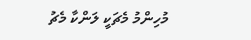މުހިންމު މެޗަކީ ލަންކާ މެޗު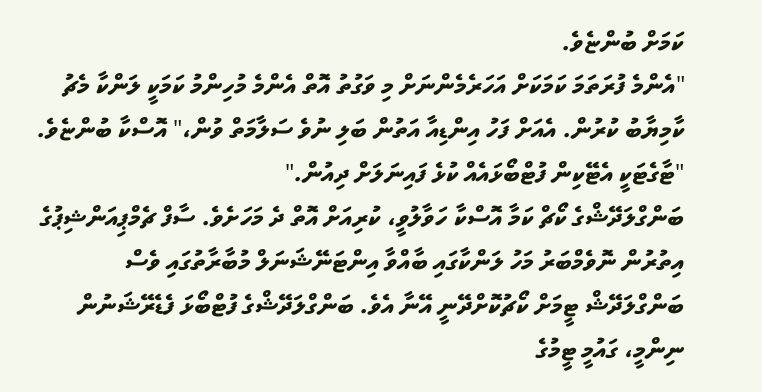ކަމަށް ބުންޏެވެ.
"އެންމެ ފުރަތަމަ ކަމަކަށް އަހަރެމެންނަށް މި ވަގުތު އޮތް އެންމެ މުހިންމު ކަމަކީ ލަންކާ މެޗު ކާމިޔާބު ކުރުން. އެއަށް ފަހު އިންޑިއާ އަތުން ބަލި ނުވެ ސަލާމަތް ވުން،" އޮސްކާ ބުންޏެވެ. "ޓާގެޓަކީ އެޓޭކިން ފުޓްބޯޅައެއް ކުޅެ ފައިނަލަށް ދިއުން."
ބަންގްލަދޭޝްގެ ކޯޗް ކަމާ އޮސްކާ ހަވާލުވީ، ކުރިއަށް އޮތް ދެ މަހަށެވެ. ސާފް ޗެމްޕިއަންޝިޕުގެ އިތުރުން ނޮވެމްބަރު މަހު ލަންކާގައި ބާއްވާ އިންޓަނޭޝަނަލް މުބާރާތުގައި ވެސް ބަންގްލަދޭޝް ޓީމަށް ކޯޗުކޮށްދޭނީ އޭނާ އެވެ. ބަންގްލަދޭޝްގެ ފުޓްބޯޅަ ފެޑެރޭޝަނުން ނިންމީ، ގައުމީ ޓީމުގެ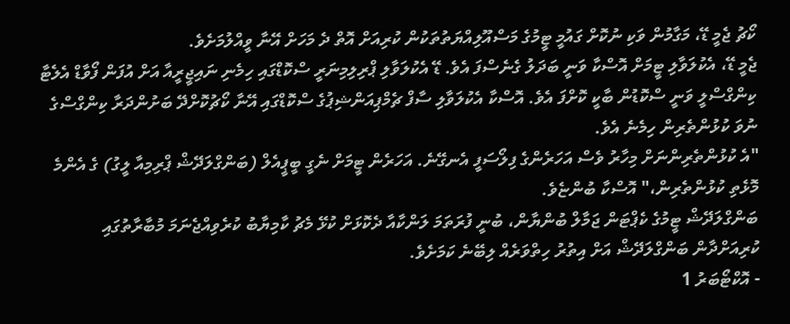ކޯޗު ޖެމީ ޑޭ، މަގާމުން ވަކި ނުކޮށް ގައުމީ ޓީމުގެ މަސްއޫލިއްޔަތުތަކުން ކުރިއަށް އޮތް ދެ މަހަށް އޭނާ ވީއްލުމަށެވެ.
ޖެމީ ޑޭ، އެކުލަވާލި ޓީމަށް އޮސްކާ ވަނީ ބަދަލު ގެނެސްފަ އެވެ. ޑޭ އެކުލަވާލި ޕްރިލިމިނަރީ ސްކޮޑްގައި ހިމެނި ނައިޖީރީއާ އަށް އުފަން ފޯވާޑް އެލެޓާ ކިންގްސްލީ ވަނީ ސްކޮޑުން ބާކީ ކޮށްފަ އެވެ. އޮސްކާ އެކުލަވާލި ސާފް ޗެމްޕިއަންޝިޕުގެ ސްކޮޑްގައި އޭނާ ކޯޗުކޮށްދޭ ބަށުންދަރާ ކިންގްސްގެ ނުވަ ކުޅުންތެރިން ހިމެނެ އެވެ.
"އެ ކުޅުންތެރިންނަށް މިހާރު ވެސް އަހަރެންގެ ފިލޯސަފީ އެނގޭނެ. އަހަރެން ޓީމަށް ނެގީ ބީޕީއެލް (ބަންގްލަދޭޝް ޕްރިމިއާ ލީގު) ގެ އެންމެ މޮޅެތި ކުޅުންތެރިން،" އޮސްކާ ބުންޏެވެ.
ބަންގްލަދޭޝް ޓީމުގެ ކެޕްޓަން ޖަމާލް ބުންޔާން، ބުނީ ފުރަތަމަ ލަންކާއާ ދެކޮޅަށް ކުޅޭ މެޗު ކާމިޔާބު ކުރެވިއްޖެނަމަ މުބާރާތުގައި ކުރިއަށްދާން ބަންގްލަދޭޝް އަށް އިތުރު ހިތްވަރެއް ލިބޭނެ ކަމަށެވެ.
- އޮކްޓޯބަރު 1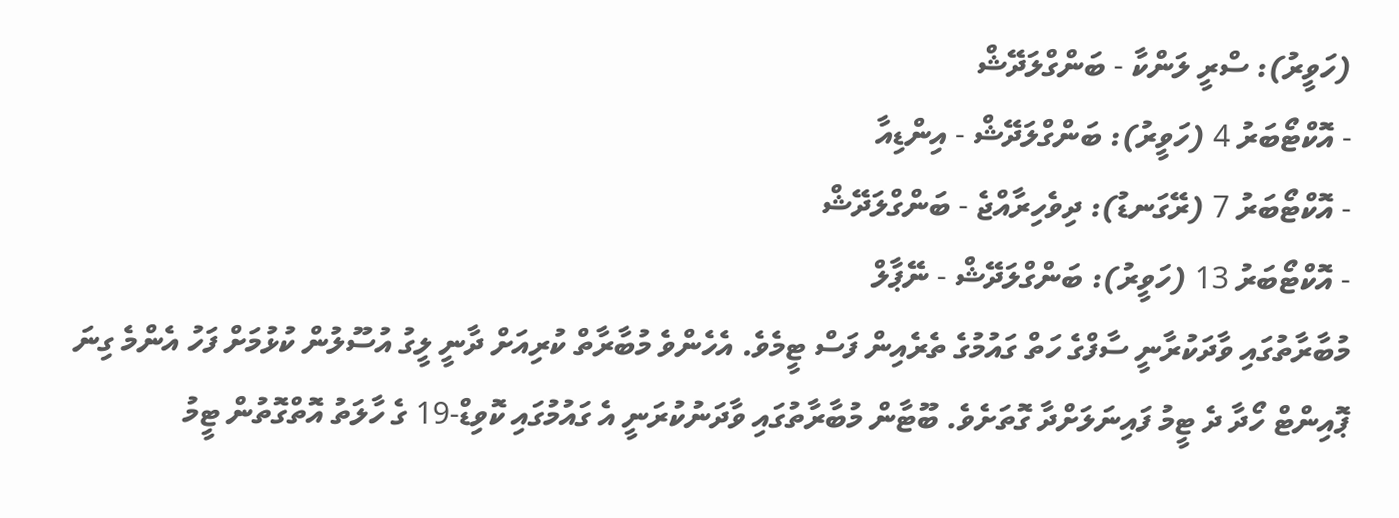(ހަވީރު): ސްރީ ލަންކާ - ބަންގްލަދޭޝް
- އޮކްޓޯބަރު 4 (ހަވީރު): ބަންގްލަދޭޝް - އިންޑިއާ
- އޮކްޓޯބަރު 7 (ރޭގަނޑު): ދިވެހިރާއްޖެ - ބަންގްލަދޭޝް
- އޮކްޓޯބަރު 13 (ހަވީރު): ބަންގްލަދޭޝް - ނޭޕާލް
މުބާރާތުގައި ވާދަކުރާނީ ސާފްގެ ހަތް ގައުމުގެ ތެރެއިން ފަސް ޓީމެވެ. އެހެންވެ މުބާރާތް ކުރިއަށް ދާނީ ލީގު އުސޫލުން ކުޅުމަށް ފަހު އެންމެ ގިނަ ޕޮއިންޓް ހޯދާ ދެ ޓީމު ފައިނަލަށްދާ ގޮތަށެވެ. ބޫޓާން މުބާރާތުގައި ވާދަނުކުރަނީ އެ ގައުމުގައި ކޮވިޑް-19 ގެ ހާލަތު އޮތްގޮތުން ޓީމު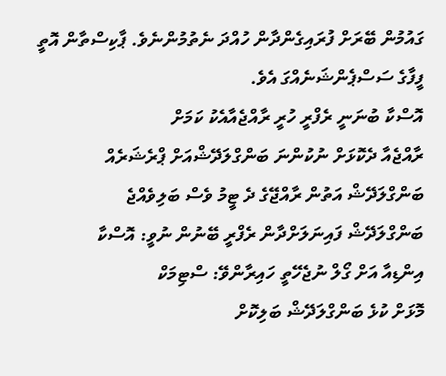ގައުމުން ބޭރަށް ފުރައިގެންދާން ހުއްދަ ނެތުމުންނެވެ. ޕާކިސްތާން އޮތީ ފީފާގެ ސަސްޕެންޝަނެއްގަ އެވެ.
އޮސްކާ ބުނަނީ ރެފްރީ ހުރީ ރާއްޖެއާއެކު ކަމަށް
ރާއްޖެއާ ދެކޮޅަށް ނުކުންނަ ބަންގްލަދޭޝްއަށް ޕްރެޝަރެއް
ބަންގްލަދޭޝް އަތުން ރާއްޖޭގެ ދެ ޓީމު ވެސް ބަލިވެއްޖެ
ބަންގްލަދޭޝް ފައިނަލަށްދާން ރެފްރީ ބޭނުން ނުވީ: އޮސްކާ
އިންޑިއާ އަށް ގޯލް ނުޖެހޭތީ ހައިރާންވޭ: ސްޓިމަކް
މޮޅަށް ކުޅެ ބަންގްލަދޭޝް ބަލިކޮށް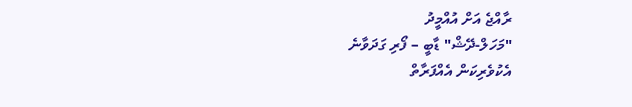ރާއްޖެ އަށް އުއްމީދު
"މަހަލް-ދޭޝް" ޑާބީ – ފޯރި ގަދަވާނެ
އެކުވެރިކަން އެއްފަރާތް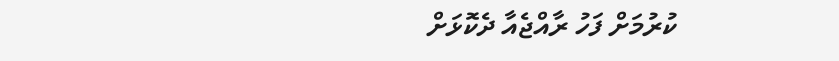ކުރުމަށް ފަހު ރާއްޖެއާ ދެކޮޅަށް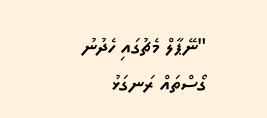"ނޭޕާލް މެޗުގައި ހެދުނު ގޯސްތައް ރަނގަޅު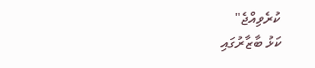ކުރެވިއްޖެ"
ކަޅު ބާޒާރުގައި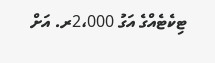ޓިކެޓެއްގެ އަގު 2،000ރ. އަށް